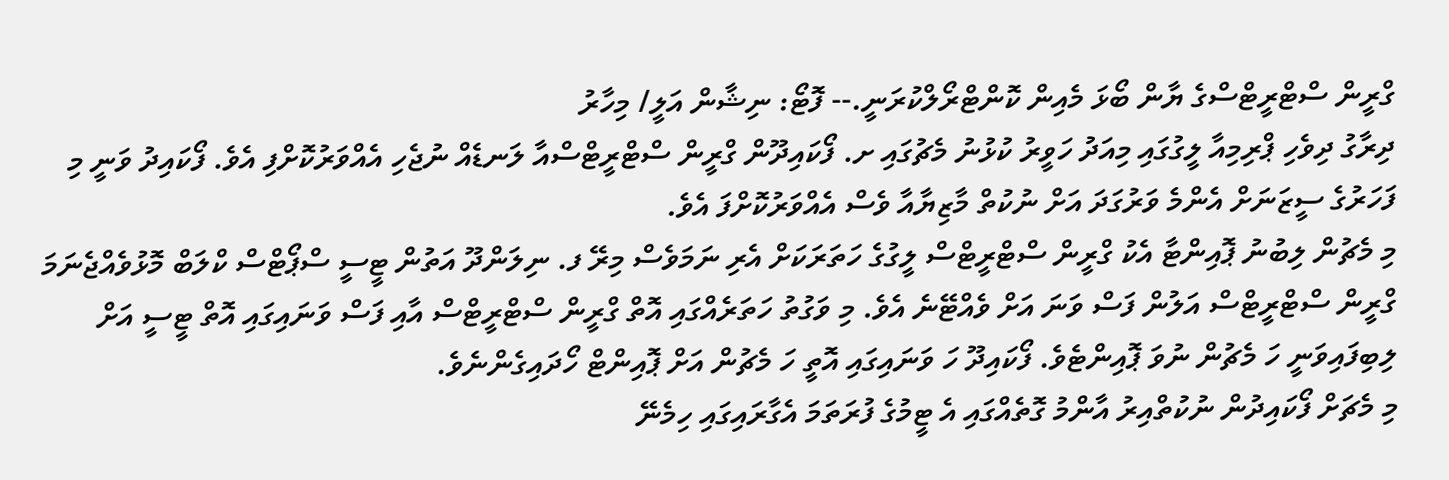ގްރީން ސްޓްރީޓްސްގެ ޔާން ބޯޅަ މެއިން ކޮންޓްރޯލްކުރަނީ.-- ފޮޓޯ: ނިޝާން އަލީ/ މިހާރު
ދިރާގު ދިވެހި ޕްރިމިއާ ލީގުގައި މިއަދު ހަވީރު ކުޅުނު މެޗުގައި ށ. ފޯކައިދޫން ގްރީން ސްޓްރީޓްސްއާ ލަނޑެއް ނުޖެހި އެއްވަރުކޮށްފި އެވެ. ފޯކައިދު ވަނީ މި ފަހަރުގެ ސީޒަނަށް އެންމެ ވަރުގަދަ އަށް ނުކުތް މާޒިޔާއާ ވެސް އެއްވަރުކޮށްފަ އެވެ.
މި މެޗުން ލިބުނު ޕޮއިންޓާ އެކު ގްރީން ސްޓްރީޓްސް ލީގުގެ ހަތަރަކަށް އެރި ނަމަވެސް މިރޭ ފ. ނިލަންދޫ އަތުން ޓީސީ ސްޕޯޓްސް ކްލަބް މޮޅުވެއްޖެނަމަ ގްރީން ސްޓްރީޓްސް އަލުން ފަސް ވަނަ އަށް ވެއްޓޭނެ އެވެ. މި ވަގުތު ހަތަރެއްގައި އޮތް ގްރީން ސްޓްރީޓްސް އާއި ފަސް ވަނައިގައި އޮތް ޓީސީ އަށް ލިބިފައިވަނީ ހަ މެޗުން ނުވަ ޕޮއިންޓެވެ. ފޯކައިދޫ ހަ ވަނައިގައި އޮތީ ހަ މެޗުން އަށް ޕޮއިންޓް ހޯދައިގެންނެވެ.
މި މެޗަށް ފޯކައިދުން ނުކުތްއިރު އާންމު ގޮތެއްގައި އެ ޓީމުގެ ފުރަތަމަ އެގާރައިގައި ހިމެނޭ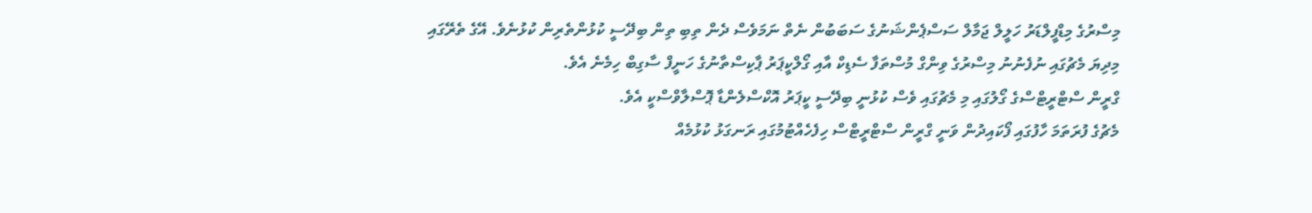މިސްރުގެ މިޑްފީލްޑަރު ހަލީލް ޖަމާލް ސަސްޕެންޝަނުގެ ސަބަބުން ނެތް ނަމަވެސް ދެން ތިބި ތިން ބިދޭސީ ކުޅުންތެރިން ކުޅުނެވެ. އޭގެ ތެރޭގައި މިދިޔަ މެޗުގައި ނުފެނުނު މިސްރުގެ ވިންގް މުސްތަފާ ސެޑިކް އާއި ގޯލްކީޕަރު ޕާކިސްތާނުގެ ހަނީފް ސާގިބް ހިމެނެ އެވެ.
ގްރީން ސްޓްރީޓްސްގެ ގޯލުގައި މި މެޗުގައި ވެސް ކުޅުނީ ބިދޭސީ ކީޕަރު އޮކްސްލެންޑާ ޕޮސްލާވްސްކީ އެވެ.
މެޗުގެ ފުރަތަމަ ހާފުގައި ފޯކައިދުން ވަނީ ގްރީން ސްޓްރީޓްސް ހިފެހެއްޓުމުގައި ރަނގަޅު ކުޅުމެއް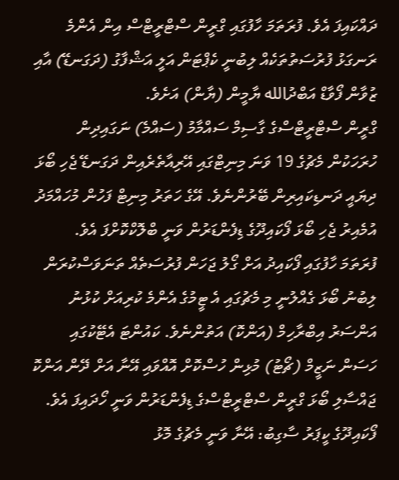ދައްކައިފަ އެވެ. ފުރަތަމަ ހާފުގައި ގްރީން ސްޓްރީޓްސް އިން އެންމެ ރަނގަޅު ފުރުސަތުތަކެއް ލިބުނީ ކެޕްޓަން އަލީ އަޝްފާގު (ދަގަނޑޭ) އާއި ޒުވާން ފޯވާޑް އަބްދުالله ޔާމީން (ޔާން) އަށެވެ.
ގްރީން ސްޓްރީޓްސްގެ ގާސިމް ސައްމާމު (ސައްމެ) ނަގައިދިން ހުރަހަކުން މެޗުގެ 19 ވަނަ މިނިޓްގައި އޭރިއާތެރެއިން ދަގަނޑޭ ޖެހި ބޯޅަ ދިޔައީ ދަނޑިކައިރިން ބޭރުންނެވެ. އޭގެ ހަތަރު މިނިޓް ފަހުން މުހައްމަދު އުމެއިރު ޖެހި ބޯޅަ ފޯކައިދޫގެ ޑިފެންޑަރުން ވަނީ ބްލޮކްކޮށްފަ އެވެ.
ފުރަތަމަ ހާފުގައި ފޯކައިދު އަށް ގޯލު ޖަހަން ފުރުސަތެއް ތަނަވަސްކުރަން ލިބުނު ބޯޅަ ގެއްލުނީ މި މެޗުގައި އެ ޓީމުގެ އެންމެ ކުރިއަށް ކުޅުނު އަންސަރު އިބްރާހިމް (އަންކޮ) އަތުންނެވެ. ކައުންޓަ އެޓޭކުގައި ހަސަން ނަޒީމް (ޗޯޓު) މުޅިން ހުސްކޮށް އޮއްވައި އޭނާ އަށް ދޭން އަންކޮ ޖައްސާލި ބޯޅަ ގްރީން ސްޓްރީޓްސްގެ ޑިފެންޑަރުން ވަނީ ހޯދައިފަ އެވެ.
ފޯކައިދޫގެ ކީޕަރު ސާގިބު: އޭނާ ވަނީ މެޗުގެ މޮޅު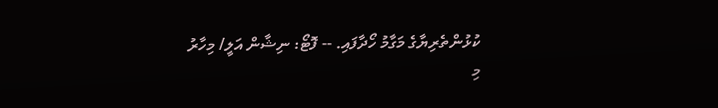ކުޅުންތެރިޔާގެ މަގާމު ހޯދާފައި. -- ފޮޓޯ: ނިޝާން އަލީ/ މިހާރު
މި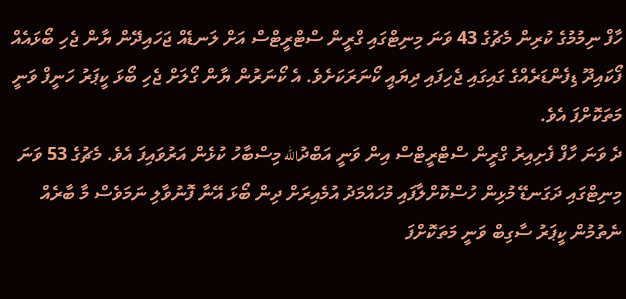ހާފް ނިމުމުގެ ކުރިން މެޗުގެ 43 ވަނަ މިނިޓްގައި ގްރީން ސްޓްރީޓްސް އަށް ލަނޑެއް ޖަހައިދޭން ޔާން ޖެހި ބޯޅައެއް ފޯކައިދޫ ޑިފެންޑަރެއްގެ ގައިގައި ޖެހިފައި ދިޔައީ ކޯނަރަކަށެވެ. އެ ކޯނަރުން ޔާން ގޯލަށް ޖެހި ބޯޅަ ކީޕަރު ހަނީފް ވަނީ މަތަކޮށްފަ އެވެ.
ދެ ވަނަ ހާފް ފެށިއިރު ގްރީން ސްޓްރީޓްސް އިން ވަނީ އަބްދުالله މިސްބާހު ކުޅެން އަރުވައިފަ އެވެ. މެޗުގެ 53 ވަނަ މިނިޓްގައި ދަގަނޑޭ މުޅިން ހުސްކޮށްލާފައި މުހައްމަދު އުމެއިރަށް ދިން ބޯޅަ އޭނާ ފޮނުވާލި ނަމަވެސް މާ ބާރެއް ނެތުމުން ކީޕަރު ސާގިބް ވަނީ މަތަކޮށްފަ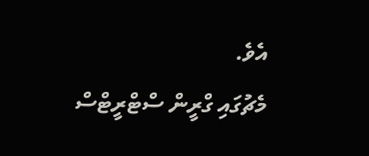އެވެ.
މެޗުގައި ގްރީން ސްޓްރީޓްސް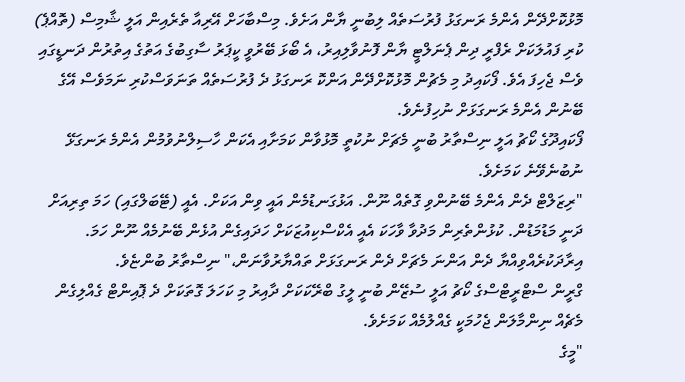މޮޅުކޮށްދޭން އެންމެ ރަނގަޅު ފުރުސަތެއް ލިބުނީ ޔާން އަށެވެ. މިސްބާހަށް އޭރިއާ ތެރެއިން އަލީ ޝާމިސް (ތޮއްޕެ) ކުރި ފައުލަކަށް ރެފްރީ ދިން ޕެނަލްޓީ ޔާން ފޮނުވާލިއިރު، އެ ބޯޅަ ބޭރުވީ ކީޕަރު ސާގިބުގެ އަތުގެ އިތުރުން ދަނޑީގައި ވެސް ޖެހިފަ އެވެ. ފޯކައިދު މި މެޗުން މޮޅުކޮށްދޭން އަންކޮ ރަނގަޅު ދެ ފުރުސަތެއް ތަނަވަސްކުރި ނަމަވެސް އޭގެ ބޭނުން އެންމެ ރަނގަޅަށް ނުހިފުނެވެ.
ފޯކައިދޫގެ ކޯޗު އަލީ ނިސްތާރު ބުނީ މެޗަށް ނުކުތީ މޮޅުވާން ކަމަށާއި އެކަން ހާސިލްނުވުމުން އެންމެ ރަނގަޅޭ ނުބުނެވޭނެ ކަމަށެވެ.
"ރިޒަލްޓް ދެން އެންމެ ބޭނުންވި ގޮތެއް ނޫން. އަޅުގަނޑުމެން އައީ ވިން އަކަށް. އެއީ (ޓޭބަލްގައި) ހަމަ ތިރިއަށް ދަނީ މަޑުމަޑުން. ކުޅުންތެރިން މަދުވާ ވާހަކަ އެއީ އެކްސްކިއުޒަކަށް ހަދައިގެން އުޅެން ބޭނުމެއް ނޫން ހަމަ. އިރާދަކުރެއްވިއްޔާ ދެން އަންނަ މެޗަށް ދެން ރަނގަޅަށް ތައްޔާރުވާނަން،" ނިސްތާރު ބުންޏެވެ.
ގްރީން ސްޓްރީޓްސްގެ ކޯޗު އަލީ ސުޒޭން ބުނީ ލީގު ބްރޭކަކަށް ދާއިރު މި ކަހަލަ ގޮތަކަށް ދެ ޕޮއިންޓް ގެއްލިގެން މެޗެއް ނިންމާލަން ޖެހުމަކީ ގެއްލުމެއް ކަމަށެވެ.
"މީގެ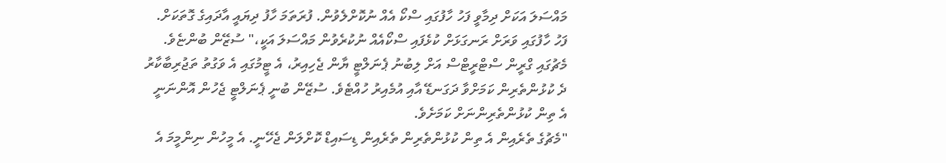މައްސަލަ އަކަށް ދިމާވީ ފަހު ހާފުގައި ސްކޯ އެއް ނުކޮށްލެވުން. ފުރަތަމަ ހާފު ދިޔައީ އާދައިގެ ގޮތަކަށް. ފަހު ހާފުގައި ވަރަށް ރަނގަޅަށް ކުޅެފައި ސްކޯއެއް ނުކުރެވުން މައްސަލަ އަކީ،" ސުޒޭން ބުންޏެވެ.
މެޗުގައި ގްރީން ސްޓްރީޓްސް އަށް ލިބުނު ޕެނަލްޓީ ޔާން ޖެހިއިރު، އެ ޓީމުގައި އެ ވަގުތު ތަޖުރިބާކާރު ދެ ކުޅުންތެރިން ކަމަށްވާ ދަގަނޑޭ އާއި އުމެއިރު ހުއްޓެވެ. ސުޒޭން ބުނީ ޕެނަލްޓީ ޖެހުން އޮންނަނީ އެ ތިން ކުޅުންތެރިންނަށް ކަމަށެވެ.
"މެޗުގެ ތެރެއިން އެ ތިން ކުޅުންތެރިން ތެރެއިން ޑިސައިޑް ކޮށްލަން ޖެހޭނީ. އެ މީހުން ނިންމީމަ އެ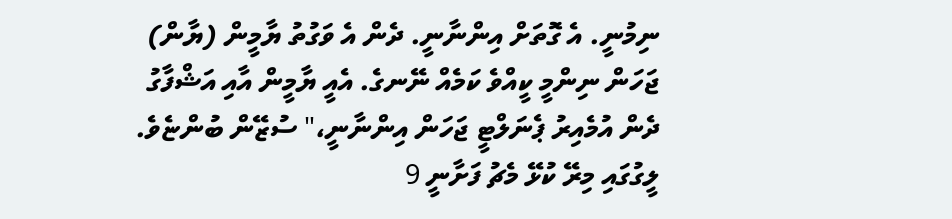ނިމުނީ. އެ ގޮތަށް އިންނާނީ. ދެން އެ ވަގުތު ޔާމީން (ޔާން) ޖަހަން ނިންމީ ކީއްވެ ކަމެއް ނޭނގެ. އެއީ ޔާމީން އާއި އަޝްފާގު ދެން އުމެއިރު ޕެނަލްޓީ ޖަހަން އިންނާނީ،" ސުޒޭން ބުންޏެވެ.
ލީގުގައި މިރޭ ކުޅޭ މެޗު ފަށާނީ 9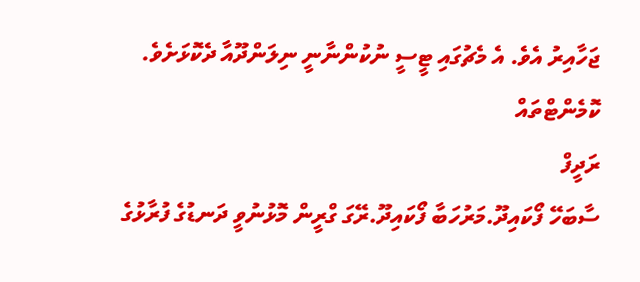ޖަހާއިރު އެވެ. އެ މެޗުގައި ޓީސީ ނުކުންނާނީ ނިލަންދޫއާ ދެކޮޅަށެވެ.
ކޮމެންޓްތައް
ރަދީފް
ސާބަހޭ ފޯކައިދޫ.މަރުހަބާ ފޯކައިދޫ.ރޭގަ ގްރީން މޮޅުނުވީ ދަނޑުގެ ފުރާޅުގެ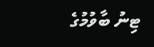ޓިނު ބާވުމުގެ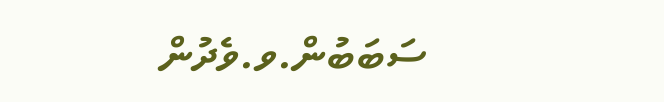ސަބަބުން.ވ.ވެދުން